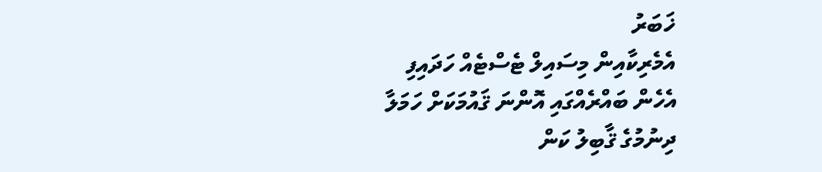ޚަބަރު
އެމެރިކާއިން މިސައިލް ޓެސްޓެއް ހަދައިފި
އެހެން ބައްރެއްގައި އޮންނަ ޤައުމަކަށް ހަމަލާ ދިނުމުގެ ޤާބިލު ކަން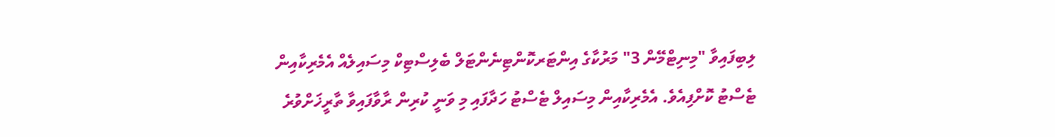ލިބިފައިވާ "މިނިޓްމޭން 3" މަރުކާގެ އިންޓަރކޮންޓިނެންޓަލް ބެލިސްޓިކް މިސައިލެއް އެމެރިކާއިން ޓެސްޓު ކޮށްފިއެވެ. އެމެރިކާއިން މިސައިލް ޓެސްޓު ހަދާފައި މި ވަނީ ކުރިން ރާވާފައިވާ ތާރީޚަށްވުރެ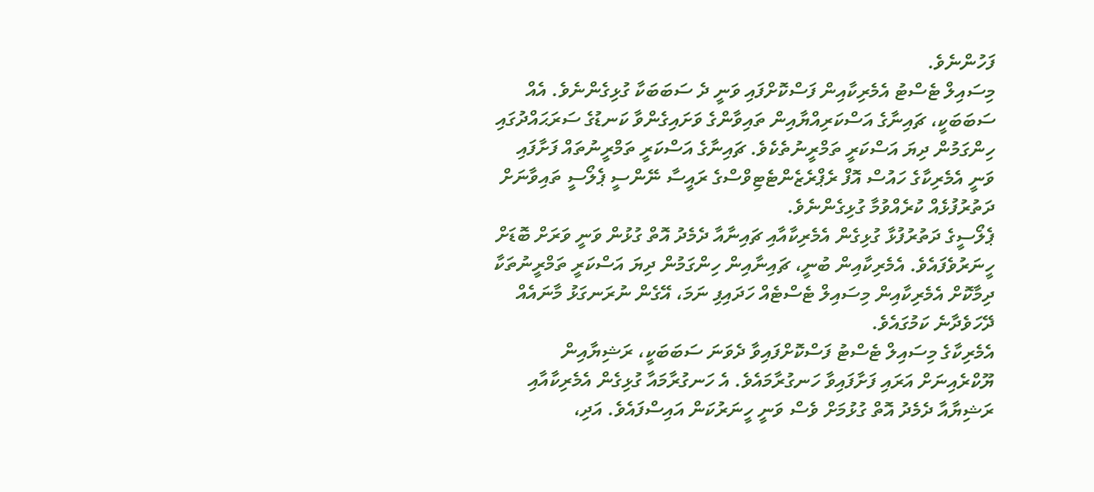ފަހުންނެވެ.
މިސައިލް ޓެސްޓު އެމެރިކާއިން ފަސްކޮށްފައި ވަނީ ދެ ސަބަބަކާ ގުޅިގެންނެވެ. އެއް ސަބަބަކީ، ޗައިނާގެ އަސްކަރިއްޔާއިން ތައިވާންގެ ވަށައިގެންވާ ކަނޑުގެ ސަރަޙައްދުގައި ހިންގަމުން ދިޔަ އަސްކަރީ ތަމްރީނުތެކެވެ. ޗައިނާގެ އަސްކަރީ ތަމްރީނުތައް ފަށާފައި ވަނީ އެމެރިކާގެ ހައުސް އޮފް ރެޕްރެޒެންޓެޓިވްސްގެ ރައީސާ ނޭންސީ ޕެލޯސީ ތައިވާނަށް ދަތުރުފުޅެއް ކުރެއްވުމާ ގުޅިގެންނެވެ.
ޕެލޯސީގެ ދަތުރުފުޅާ ގުޅިގެން އެމެރިކާއާއި ޗައިނާއާ ދެމެދު އޮތް ގުޅުން ވަނީ ވަރަށް ބޮޑަށް ހީނަރުވެފައެވެ. އެމެރިކާއިން ބުނީ، ޗައިނާއިން ހިންގަމުން ދިޔަ އަސްކަރީ ތަމްރީނުތަކާ ދިމާކޮށް އެމެރިކާއިން މިސައިލް ޓެސްޓެއް ހަދައިފި ނަމަ، އޭގެން ނުރަނގަޅު މާނައެއް ދޭހަވެދާނެ ކަމުގައެވެ.
އެމެރިކާގެ މިސައިލް ޓެސްޓު ފަސްކޮށްފައިވާ ދެވަނަ ސަބަބަކީ، ރަޝިޔާއިން ޔޫކްރެއިނަށް އަރައި ފަށާފައިވާ ހަނގުރާމައެވެ. އެ ހަނގުރާމައާ ގުޅިގެން އެމެރިކާއާއި ރަޝިޔާއާ ދެމެދު އޮތް ގުޅުމަށް ވެސް ވަނީ ހީނަރުކަން އައިސްފައެވެ. އަދި،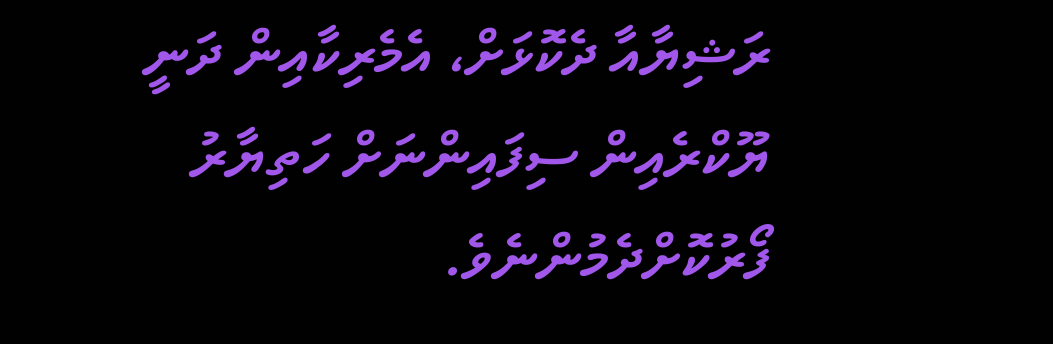ރަޝިޔާއާ ދެކޮޅަށް، އެމެރިކާއިން ދަނީ ޔޫކްރެއިން ސިފައިންނަށް ހަތިޔާރު ފޯރުކޮށްދެމުންނެވެ.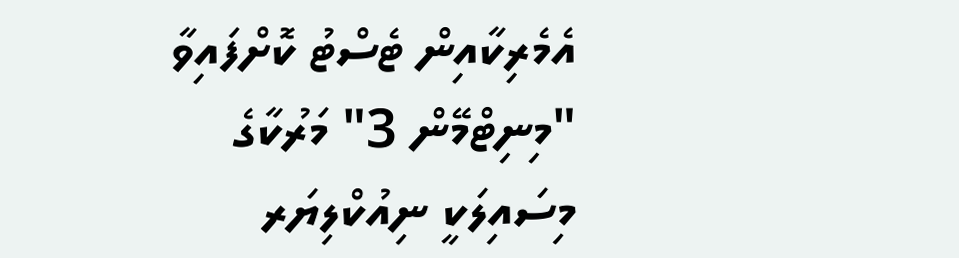އެމެރިކާއިން ޓެސްޓު ކޮށްފައިވާ "މިނިޓްމޭން 3" މަރުކާގެ މިސައިލަކީ ނިއުކްލިޔަރ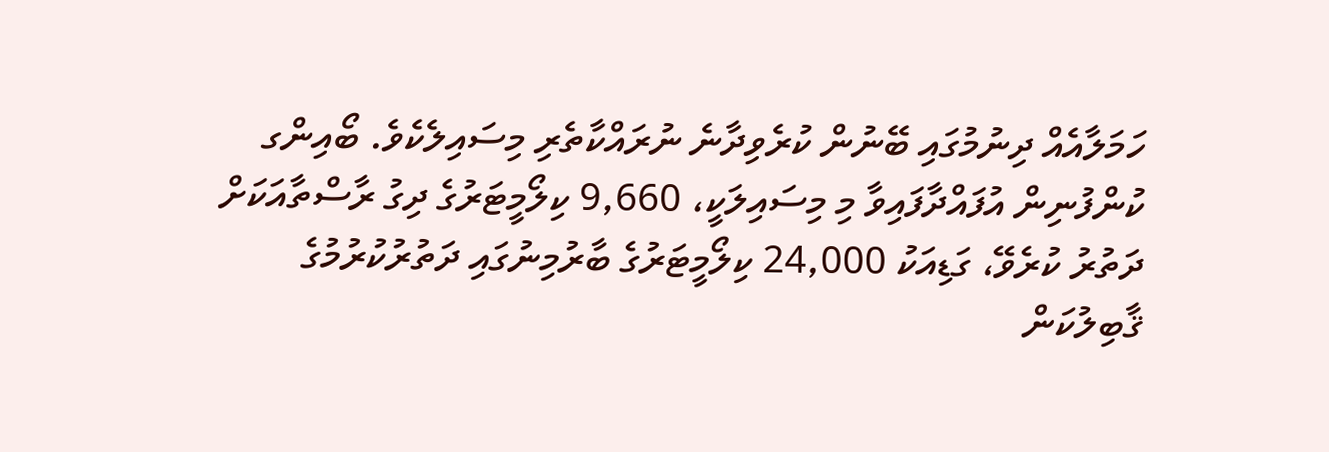ހަމަލާއެއް ދިނުމުގައި ބޭނުން ކުރެވިދާނެ ނުރައްކާތެރި މިސައިލެކެވެ. ބޯއިންގ ކުންފުނިން އުފައްދާފައިވާ މި މިސައިލަކީ، 9,660 ކިލޯމީޓަރުގެ ދިގު ރާސްތާއަކަށް ދަތުރު ކުރެވޭ، ގަޑިއަކު 24,000 ކިލޯމީޓަރުގެ ބާރުމިނުގައި ދަތުރުކުރުމުގެ ޤާބިލުކަން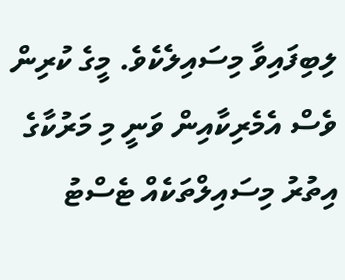ލިބިފައިވާ މިސައިލެކެވެ. މީގެ ކުރިން ވެސް އެމެރިކާއިން ވަނީ މި މަރުކާގެ އިތުރު މިސައިލްތަކެއް ޓެސްޓު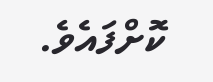ކޮށްފައެވެ.